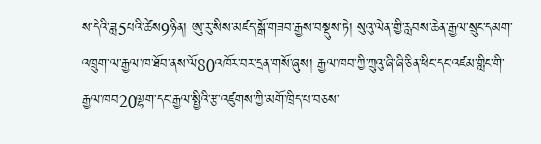ས་དེའི་ཟླ5པའི་ཚེས9ཉིན། ཨུ་རུ་སིས་མཛད་སྒོ་གཟབ་རྒྱས་བསྡུས་ཏེ། སུའུ་ལེན་གྱི་རླབས་ཆེན་རྒྱལ་སྲུང་དམག་འཁྲུག་ལ་རྒྱལ་ཁ་ཐོབ་ནས་ལོ80འཁོར་བར་དྲན་གསོ་ཞུས། རྒྱལ་ཁབ་ཀྱི་ཀྲུའུ་ཞི་ཞི་ཅིན་ཕིང་དང་འཛམ་གླིང་གི་རྒྱལ་ཁབ20ལྷག་དང་རྒྱལ་སྤྱིའི་རྩ་འཛུགས་ཀྱི་མགོ་ཁྲིད་པ་བཅས་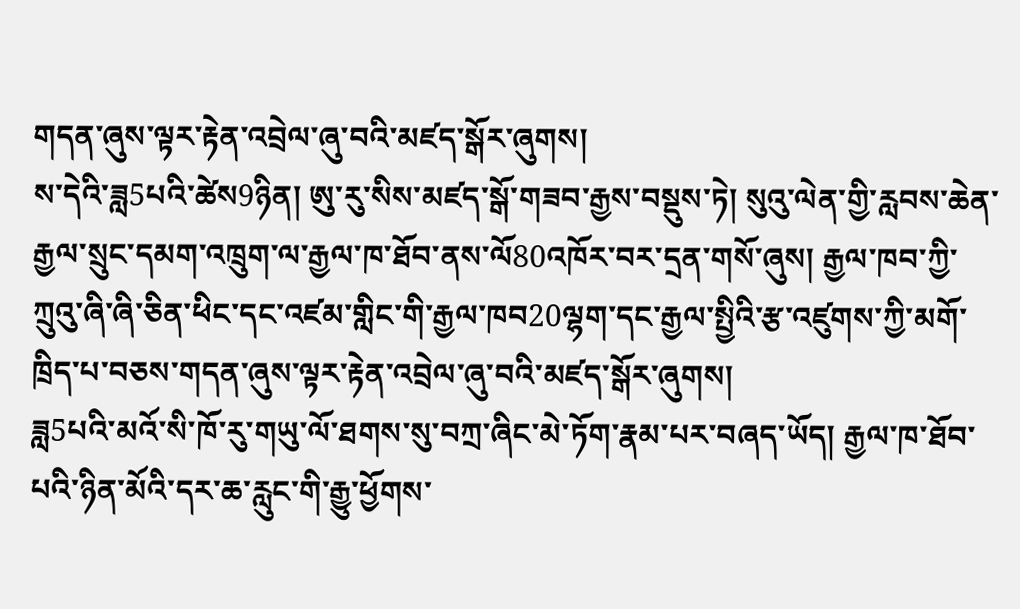གདན་ཞུས་ལྟར་རྟེན་འབྲེལ་ཞུ་བའི་མཛད་སྒོར་ཞུགས།
ས་དེའི་ཟླ5པའི་ཚེས9ཉིན། ཨུ་རུ་སིས་མཛད་སྒོ་གཟབ་རྒྱས་བསྡུས་ཏེ། སུའུ་ལེན་གྱི་རླབས་ཆེན་རྒྱལ་སྲུང་དམག་འཁྲུག་ལ་རྒྱལ་ཁ་ཐོབ་ནས་ལོ80འཁོར་བར་དྲན་གསོ་ཞུས། རྒྱལ་ཁབ་ཀྱི་ཀྲུའུ་ཞི་ཞི་ཅིན་ཕིང་དང་འཛམ་གླིང་གི་རྒྱལ་ཁབ20ལྷག་དང་རྒྱལ་སྤྱིའི་རྩ་འཛུགས་ཀྱི་མགོ་ཁྲིད་པ་བཅས་གདན་ཞུས་ལྟར་རྟེན་འབྲེལ་ཞུ་བའི་མཛད་སྒོར་ཞུགས།
ཟླ5པའི་མའོ་སི་ཁོ་རུ་གཡུ་ལོ་ཐགས་སུ་བཀྲ་ཞིང་མེ་ཏོག་རྣམ་པར་བཞད་ཡོད། རྒྱལ་ཁ་ཐོབ་པའི་ཉིན་མོའི་དར་ཆ་རླུང་གི་རྒྱུ་ཕྱོགས་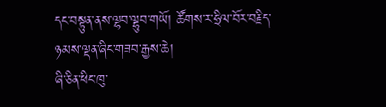དང་བསྟུན་ནས་ལྷབ་ལྷུབ་གཡོ། ཚོགས་ར་ཧྲིལ་བོར་བརྗིད་ཉམས་ལྡན་ཞིང་གཟབ་རྒྱས་ཆེ།
ཞི་ཅིན་ཕིང་ཁུ་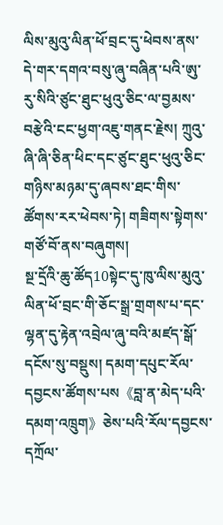ལིས་མུའུ་ལིན་ཕོ་བྲང་དུ་ཕེབས་ནས་དེ་གར་དགའ་བསུ་ཞུ་བཞིན་པའི་ཨུ་རུ་སིའི་ཙུང་ཐུང་ཕུའུ་ཅིང་ལ་བྱམས་བརྩེའི་ངང་ཕྱག་འཇུ་གནང་རྗེས། ཀྲུའུ་ཞི་ཞི་ཅིན་ཕིང་དང་ཙུང་ཐུང་ཕུའུ་ཅིང་གཉིས་མཉམ་དུ་ཞབས་ཐང་གིས་ཚོགས་རར་ཕེབས་ཏེ། གཟིགས་སྟེགས་གཙོ་བོ་ནས་བཞུགས།
སྔ་དྲོའི་ཆུ་ཚོད10སྟེང་དུ་ཁུ་ལིས་མུའུ་ལིན་ཕོ་བྲང་གི་ཅོང་སྒྲ་གྲགས་པ་དང་ལྷན་དུ་རྟེན་འབྲེལ་ཞུ་བའི་མཛད་སྒོ་དངོས་སུ་བསྡུས། དམག་དཔུང་རོལ་དབྱངས་ཚོགས་པས《བླ་ན་མེད་པའི་དམག་འཁྲུག》ཅེས་པའི་རོལ་དབྱངས་དཀྲོལ་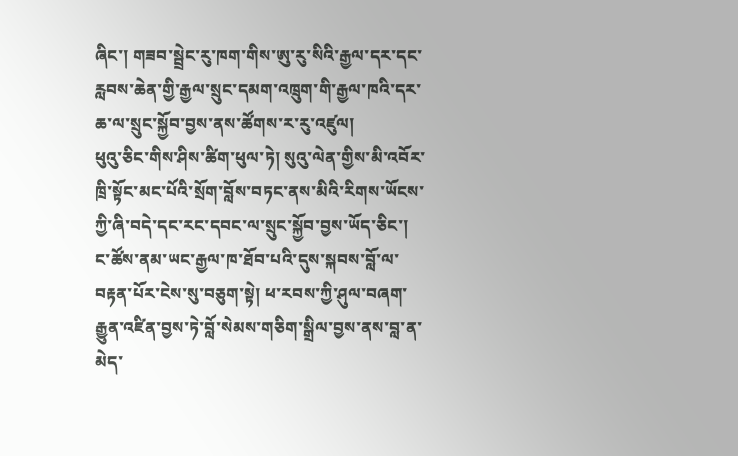ཞིང་། གཟབ་སྦྲེང་རུ་ཁག་གིས་ཨུ་རུ་སིའི་རྒྱལ་དར་དང་རླབས་ཆེན་གྱི་རྒྱལ་སྲུང་དམག་འཁྲུག་གི་རྒྱལ་ཁའི་དར་ཆ་ལ་སྲུང་སྐྱོབ་བྱས་ནས་ཚོགས་ར་རུ་འཛུལ།
ཕུའུ་ཅིང་གིས་ཤིས་ཚིག་ཕུལ་ཏེ། སུའུ་ལེན་གྱིས་མི་འབོར་ཁྲི་སྟོང་མང་པོའི་སྲོག་བློས་བཏང་ནས་མིའི་རིགས་ཡོངས་ཀྱི་ཞི་བདེ་དང་རང་དབང་ལ་སྲུང་སྐྱོབ་བྱས་ཡོད་ཅིང་། ང་ཚོས་ནམ་ཡང་རྒྱལ་ཁ་ཐོབ་པའི་དུས་སྐབས་བློ་ལ་བརྟན་པོར་ངེས་སུ་བཅུག་སྟེ། ཕ་རབས་ཀྱི་ཤུལ་བཞག་རྒྱུན་འཛིན་བྱས་ཏེ་བློ་སེམས་གཅིག་སྒྲིལ་བྱས་ནས་བླ་ན་མེད་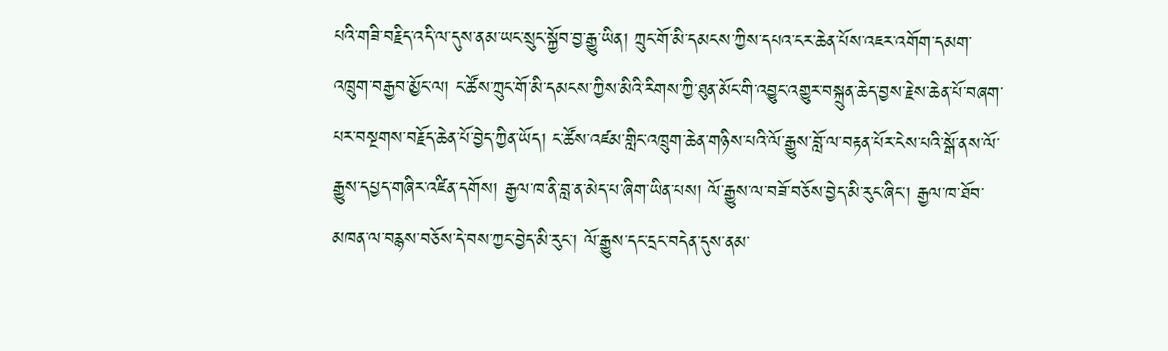པའི་གཟི་བརྗིད་འདི་ལ་དུས་ནམ་ཡང་སྲུང་སྐྱོབ་བྱ་རྒྱུ་ཡིན། ཀྲུང་གོ་མི་དམངས་ཀྱིས་དཔའ་ངར་ཆེན་པོས་འཇར་འགོག་དམག་འཁྲུག་བརྒྱབ་མྱོང་ལ། ང་ཚོས་ཀྲུང་གོ་མི་དམངས་ཀྱིས་མིའི་རིགས་ཀྱི་ཐུན་མོང་གི་འབྱུང་འགྱུར་བསྐྲུན་ཆེད་བྱས་རྗེས་ཆེན་པོ་བཞག་པར་བསྔགས་བརྗོད་ཆེན་པོ་བྱེད་ཀྱིན་ཡོད། ང་ཚོས་འཛམ་གླིང་འཁྲུག་ཆེན་གཉིས་པའི་ལོ་རྒྱུས་བློ་ལ་བརྟན་པོར་ངེས་པའི་སྒོ་ནས་ལོ་རྒྱུས་དཔྱད་གཞིར་འཛིན་དགོས། རྒྱལ་ཁ་ནི་བླ་ན་མེད་པ་ཞིག་ཡིན་པས། ལོ་རྒྱུས་ལ་བཟོ་བཅོས་བྱེད་མི་རུང་ཞིང་། རྒྱལ་ཁ་ཐོབ་མཁན་ལ་བརྙས་བཅོས་དེ་བས་ཀྱང་བྱེད་མི་རུང་། ལོ་རྒྱུས་དང་དྲང་བདེན་དུས་ནམ་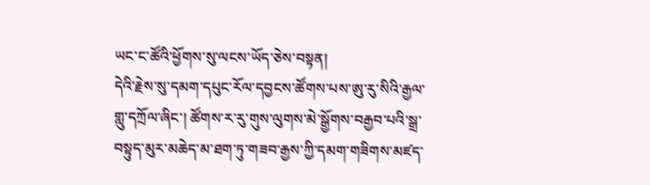ཡང་ང་ཚོའི་ཕྱོགས་སུ་ལངས་ཡོད་ཅེས་བསྟན།
དེའི་རྗེས་སུ་དམག་དཔུང་རོལ་དབྱངས་ཚོགས་པས་ཨུ་རུ་སིའི་རྒྱལ་གླུ་དཀྲོལ་ཞིང་། ཚོགས་ར་རུ་གུས་ལུགས་མེ་སྒྱོགས་བརྒྱབ་པའི་སྒྲ་བསྟུད་མུར་མཆེད་མ་ཐག་ཏུ་གཟབ་རྒྱས་ཀྱི་དམག་གཟིགས་མཛད་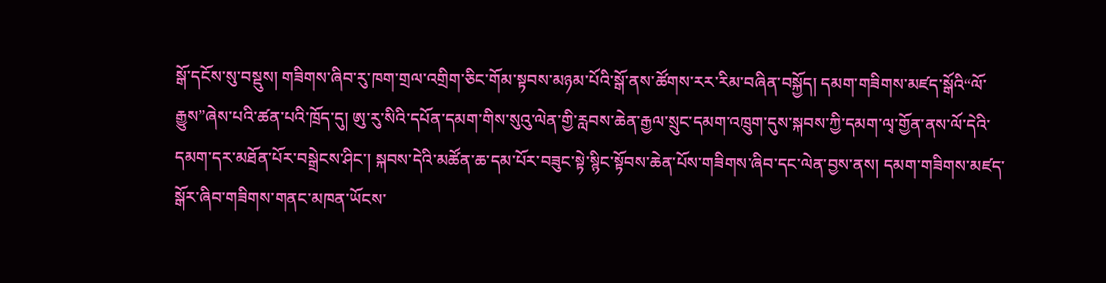སྒོ་དངོས་སུ་བསྡུས། གཟིགས་ཞིབ་རུ་ཁག་གྲལ་འགྲིག་ཅིང་གོམ་སྟབས་མཉམ་པོའི་སྒོ་ནས་ཚོགས་རར་རིམ་བཞིན་བསྐྱོད། དམག་གཟིགས་མཛད་སྒོའི“ལོ་རྒྱུས”ཞེས་པའི་ཚན་པའི་ཁྲོད་དུ། ཨུ་རུ་སིའི་དཔོན་དམག་གིས་སུའུ་ལེན་གྱི་རླབས་ཆེན་རྒྱལ་སྲུང་དམག་འཁྲུག་དུས་སྐབས་ཀྱི་དམག་ལྭ་གྱོན་ནས་ལོ་དེའི་དམག་དར་མཐོན་པོར་བསྒྲེངས་ཤིང་། སྐབས་དེའི་མཚོན་ཆ་དམ་པོར་བཟུང་སྟེ་སྙིང་སྟོབས་ཆེན་པོས་གཟིགས་ཞིབ་དང་ལེན་བྱས་ནས། དམག་གཟིགས་མཛད་སྒོར་ཞིབ་གཟིགས་གནང་མཁན་ཡོངས་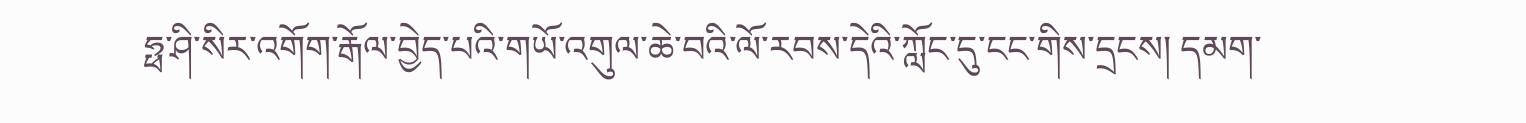ཧྥ་ཤི་སིར་འགོག་རྒོལ་བྱེད་པའི་གཡོ་འགུལ་ཆེ་བའི་ལོ་རབས་དེའི་ཀློང་དུ་ངང་གིས་དྲངས། དམག་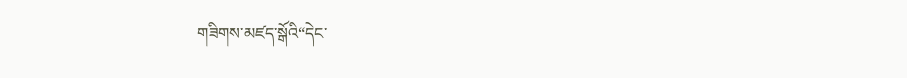གཟིགས་མཛད་སྒོའི“དེང་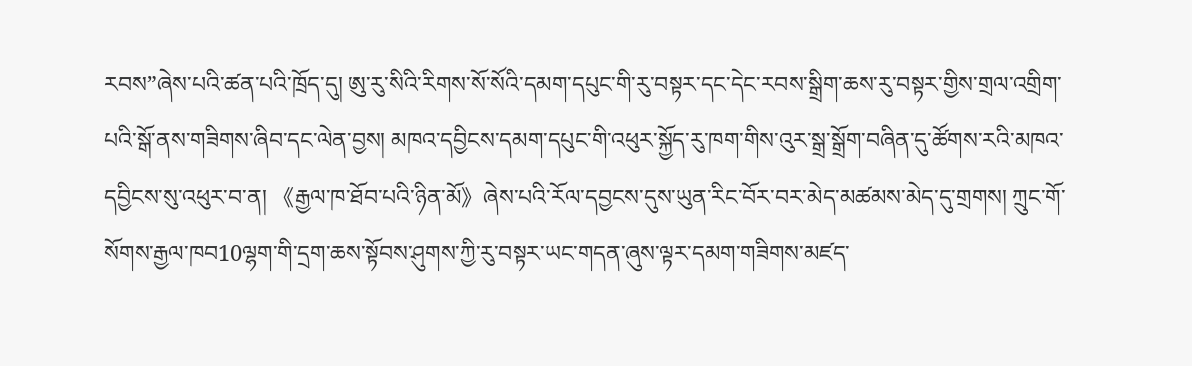རབས”ཞེས་པའི་ཚན་པའི་ཁྲོད་དུ། ཨུ་རུ་སིའི་རིགས་སོ་སོའི་དམག་དཔུང་གི་རུ་བསྟར་དང་དེང་རབས་སྒྲིག་ཆས་རུ་བསྟར་གྱིས་གྲལ་འགྲིག་པའི་སྒོ་ནས་གཟིགས་ཞིབ་དང་ལེན་བྱས། མཁའ་དབྱིངས་དམག་དཔུང་གི་འཕུར་སྐྱོད་རུ་ཁག་གིས་འུར་སྒྲ་སྒྲོག་བཞིན་དུ་ཚོགས་རའི་མཁའ་དབྱིངས་སུ་འཕུར་བ་ན། 《རྒྱལ་ཁ་ཐོབ་པའི་ཉིན་མོ》ཞེས་པའི་རོལ་དབྱངས་དུས་ཡུན་རིང་བོར་བར་མེད་མཚམས་མེད་དུ་གྲགས། ཀྲུང་གོ་སོགས་རྒྱལ་ཁབ10ལྷག་གི་དྲག་ཆས་སྟོབས་ཤུགས་ཀྱི་རུ་བསྟར་ཡང་གདན་ཞུས་ལྟར་དམག་གཟིགས་མཛད་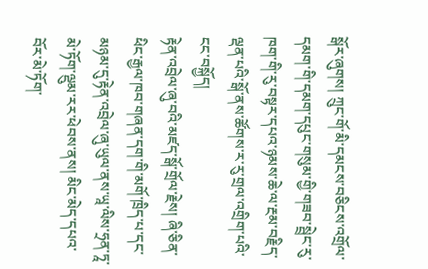སྒོར་ཞུགས། ཀྲུང་གོ་མི་དམངས་བཅིངས་འགྲོལ་དམག་གི་དམག་དཔུང་གསུམ་གྱི་གཟབ་སྦྲེང་རུ་ཁག་གི་རུ་བསྟར་དཔའ་ཉམས་ཆེ་ལ་རྔམ་བརྗིད་ལྡན་པའི་སྒོ་ནས་ཚོགས་ར་རུ་གྲལ་འགྲིག་པའི་ངང་བསྐྱོད།
རྟེན་འབྲེལ་ཞུ་བའི་མཛད་སྒོ་གྲོལ་རྗེས། ཞི་ཅིན་ཕིང་རྒྱལ་ཁབ་གཞན་དག་གི་མགོ་ཁྲིད་པ་དང་མཉམ་དུ་རྟེན་འབྲེལ་ཞུ་ཡུལ་ནས་ཡཱ་ལིས་ཧྲན་ཏཱ་མེ་ཏོག་ལྡུམ་རར་ཕེབས་ནས། མིང་མེད་དཔའ་བོར་མེ་ཏོག་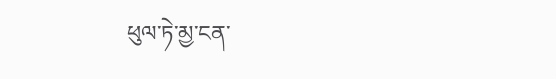ཕུལ་ཏེ་མྱ་ངན་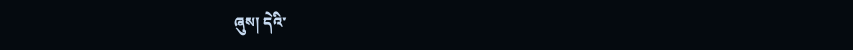ཞུས། དེའི་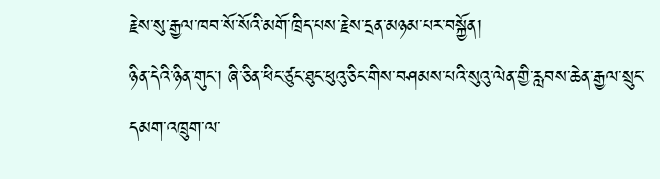རྗེས་སུ་རྒྱལ་ཁབ་སོ་སོའི་མགོ་ཁྲིད་པས་རྗེས་དྲན་མཉམ་པར་བསྐྱོན།
ཉིན་དེའི་ཉིན་གུང་། ཞི་ཅིན་ཕིང་ཙུང་ཐུང་ཕུའུ་ཅིང་གིས་བཤམས་པའི་སུའུ་ལེན་གྱི་རླབས་ཆེན་རྒྱལ་སྲུང་དམག་འཁྲུག་ལ་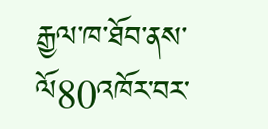རྒྱལ་ཁ་ཐོབ་ནས་ལོ80འཁོར་བར་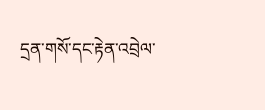དྲན་གསོ་དང་རྟེན་འབྲེལ་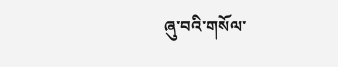ཞུ་བའི་གསོལ་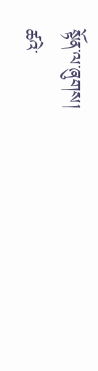སྟོན་ལ་ཞུགས།
ཚའེ་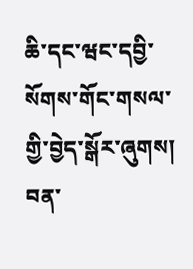ཆི་དང་ཝང་དབྱི་སོགས་གོང་གསལ་གྱི་བྱེད་སྒོར་ཞུགས།
བན་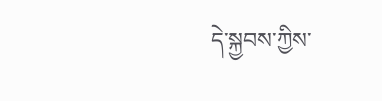དེ་སྐྱབས་ཀྱིས་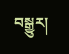བསྒྱུར།